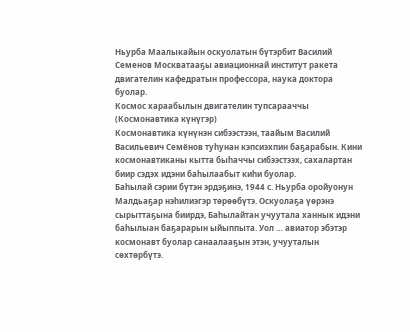Ньурба Маалыкайын оскуолатын бүтэрбит Василий Семенов Москватааҕы авиационнай институт ракета двигателин кафедратын профессора, наука доктора буолар.
Космос хараабылын двигателин тупсарааччы (Космонавтика күнүгэр)
Космонавтика күнүнэн сибээстээн, таайым Василий Васильевич Семёнов туһунан кэпсиэхпин баҕарабын. Кини космонавтиканы кытта быһаччы сибээстээх, сахалартан биир сэдэх идэни баһылаабыт киһи буолар.
Баһылай сэрии бүтэн эрдэҕинэ, 1944 с. Ньурба оройуонун Малдьаҕар нэһилиэгэр төрөөбүтэ. Оскуолаҕа үөрэнэ сырыттаҕына биирдэ, Баһылайтан учуутала ханнык идэни баһылыан баҕарарын ыйыппыта. Уол … авиатор эбэтэр космонавт буолар санаалааҕын этэн, учууталын сөхтөрбүтэ.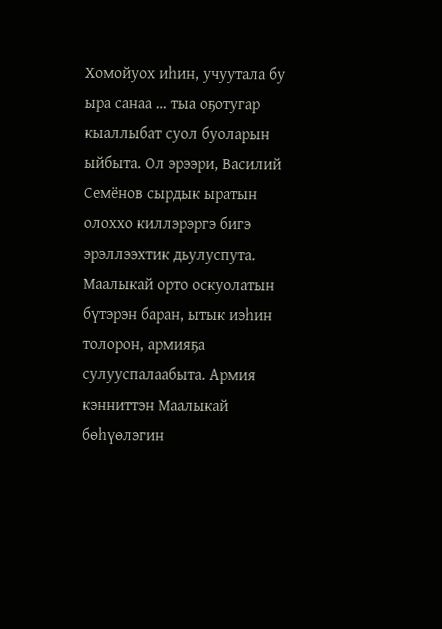Хомойуох иһин, учуутала бу ыра санаа … тыа оҕотугар кыаллыбат суол буоларын ыйбыта. Ол эрээри, Василий Семёнов сырдык ыратын олоххо киллэрэргэ бигэ эрэллээхтик дьулуспута.
Маалыкай орто оскуолатын бүтэрэн баран, ытык иэһин толорон, армияҕа сулууспалаабыта. Армия кэнниттэн Маалыкай бөһүөлэгин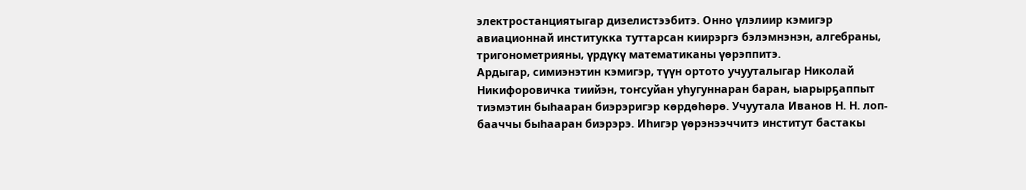электростанциятыгар дизелистээбитэ. Онно үлэлиир кэмигэр авиационнай институкка туттарсан киирэргэ бэлэмнэнэн, алгебраны, тригонометрияны, үрдүкү математиканы үөрэппитэ.
Ардыгар, симиэнэтин кэмигэр, түүн ортото учууталыгар Николай Никифоровичка тиийэн, тоҥсуйан уһугуннаран баран, ыарырҕаппыт тиэмэтин быһааран биэрэригэр көрдөһөрө. Учуутала Иванов Н. Н. лоп-бааччы быһааран биэрэрэ. Иһигэр үөрэнээччитэ институт бастакы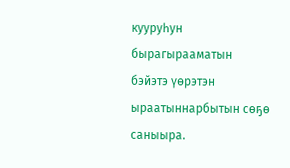кууруһун бырагырааматын бэйэтэ үөрэтэн ыраатыннарбытын сөҕө саныыра.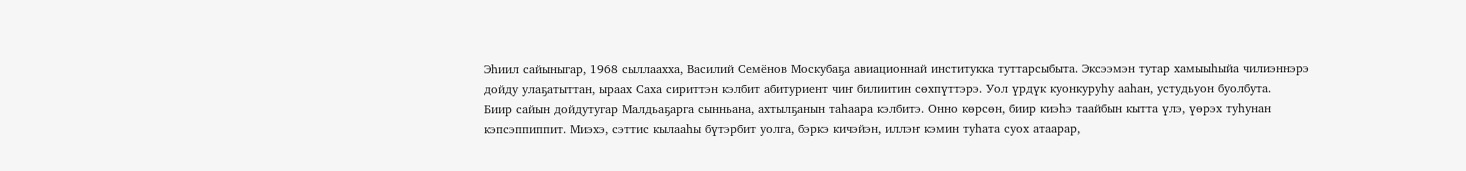Эһиил сайыныгар, 1968 сыллаахха, Василий Семёнов Москубаҕа авиационнай институкка туттарсыбыта. Эксээмэн тутар хамыыһыйа чилиэннэрэ дойду улаҕатыттан, ыраах Саха сириттэн кэлбит абитуриент чиҥ билиитин сөхпүттэрэ. Уол үрдүк куонкуруһу ааһан, устудьуон буолбута.
Биир сайын дойдутугар Малдьаҕарга сынньана, ахтылҕанын таһаара кэлбитэ. Онно көрсөн, биир киэһэ таайбын кытта үлэ, үөрэх туһунан кэпсэппиппит. Миэхэ, сэттис кылааһы бүтэрбит уолга, бэркэ кичэйэн, иллэҥ кэмин туһата суох атаарар,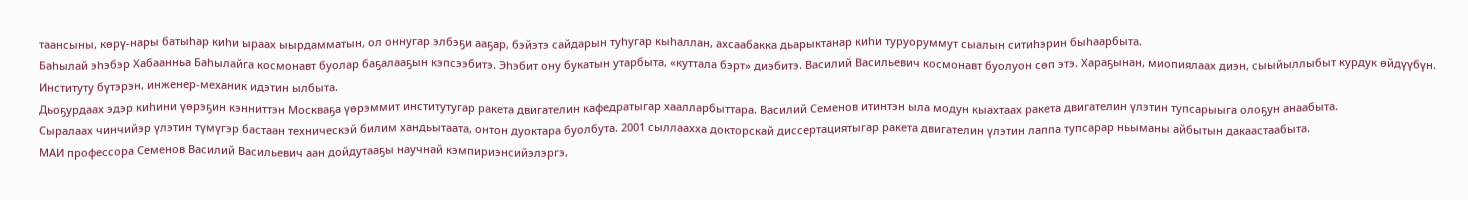таансыны, көрү-нары батыһар киһи ыраах ыырдамматын, ол оннугар элбэҕи ааҕар, бэйэтэ сайдарын туһугар кыһаллан, ахсаабакка дьарыктанар киһи туруоруммут сыалын ситиһэрин быһаарбыта.
Баһылай эһэбэр Хабаанньа Баһылайга космонавт буолар баҕалааҕын кэпсээбитэ. Эһэбит ону букатын утарбыта, «куттала бэрт» диэбитэ. Василий Васильевич космонавт буолуон сөп этэ. Хараҕынан, миопиялаах диэн, сыыйыллыбыт курдук өйдүүбүн. Институту бүтэрэн, инженер-механик идэтин ылбыта.
Дьоҕурдаах эдэр киһини үөрэҕин кэнниттэн Москваҕа үөрэммит институтугар ракета двигателин кафедратыгар хаалларбыттара. Василий Семенов итинтэн ыла модун кыахтаах ракета двигателин үлэтин тупсарыыга олоҕун анаабыта.
Сыралаах чинчийэр үлэтин түмүгэр бастаан техническэй билим хандьытаата, онтон дуоктара буолбута. 2001 сыллаахха докторскай диссертациятыгар ракета двигателин үлэтин лаппа тупсарар ньыманы айбытын дакаастаабыта.
МАИ профессора Семенов Василий Васильевич аан дойдутааҕы научнай кэмпириэнсийэлэргэ,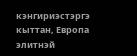кэнгириэстэргэ кыттан, Европа элитнэй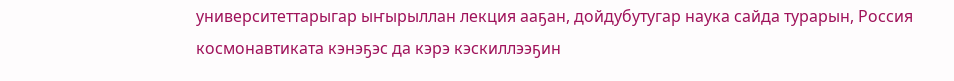университеттарыгар ыҥырыллан лекция ааҕан, дойдубутугар наука сайда турарын, Россия космонавтиката кэнэҕэс да кэрэ кэскиллээҕин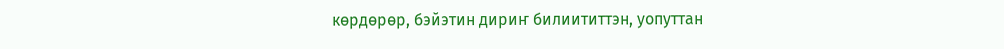көрдөрөр, бэйэтин дириҥ билиититтэн, уопуттан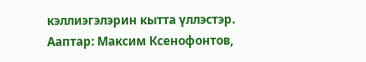кэллиэгэлэрин кытта үллэстэр.
Ааптар: Максим Ксенофонтов,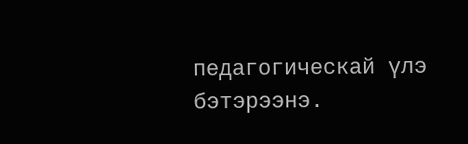педагогическай үлэ бэтэрээнэ.